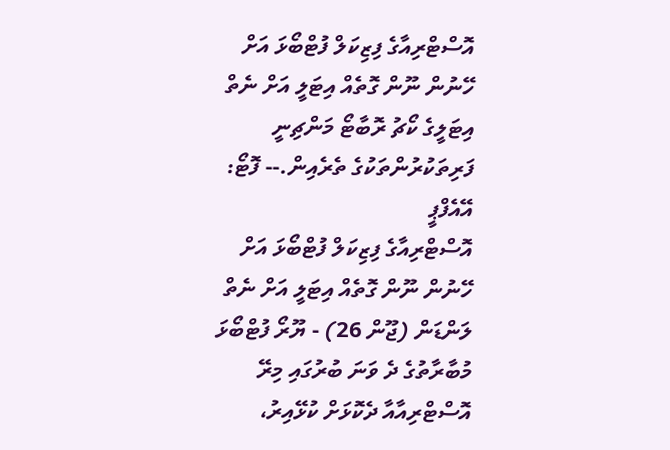އޮސްޓްރިއާގެ ފިޒިކަލް ފުޓްބޯޅަ އަށް ހޭނުން ނޫން ގޮތެއް އިޓަލީ އަށް ނެތް
އިޓަލީގެ ކޯޗު ރޮބާޓޯ މަންޗިނީ ފަރިތަކުރުންތަކުގެ ތެރެއިން.-- ފޮޓޯ: އޭއެފްޕީ
އޮސްޓްރިއާގެ ފިޒިކަލް ފުޓްބޯޅަ އަށް ހޭނުން ނޫން ގޮތެއް އިޓަލީ އަށް ނެތް
ލަންޑަން (ޖޫން 26) - ޔޫރޯ ފުޓްބޯޅަ މުބާރާތުގެ ދެ ވަނަ ބުރުގައި މިރޭ އޮސްޓްރިއާއާ ދެކޮޅަށް ކުޅޭއިރު،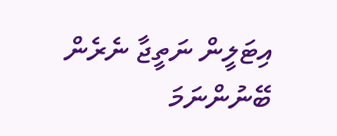އިޓަލީން ނަތީޖާ ނެރެން ބޭނުންނަމަ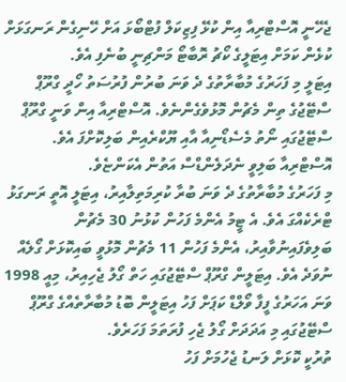ޖެހޭނީ އޮސްޓްރިއާ އިން ކުޅޭ ފިޒިކަލް ފުޓްބޯޅަ އަށް ހޭނިގެން ރަނގަޅަށް ކުޅެން ކަމަށް އިޓަލީގެ ކޯޗު ރޮބާޓޯ މަންޗިނީ ބުނެފި އެވެ.
އިޓަލީ މި ފަހަރުގެ މުބާރާތުގެ ދެ ވަނަ ބުރުން ފުރުސަތު ހޯދީ ގްރޫޕް ސްޓޭޖުގެ ތިން މެޗުން މޮޅުވެގެންނެވެ. އޮސްޓްރިއާ އިން ވަނީ ގްރޫޕް ސްޓޭޖުގައި ނޯތު މެސެޑޯނިއާ އާއި ޔޫކްރެއިން ބަލިކޮށްފަ އެވެ. އޮސްޓްރިއާ ބަލިވީ ނެދަލެންޑްސް އަތުން އެކަންޏެވެ.
މި ފަހަރުގެ މުބާރާތުގެ ދެ ވަނަ ބުރާ ކުރިމަތިލާއިރު، އިޓަލީ އޮތީ ރަނގަޅު ޓްރެކެއްގަ އެވެ. އެ ޓީމު އެންމެ ފަހުން ކުޅުނު 30 މެޗުން ބަލިވެފައިނުވާއިރު، އެންމެ ފަހުން 11 މެޗުން މޮޅުވީ ބައިކޮޅަށް ގޯލެއް ނުވަދެ އެވެ. އިޓަލީން ގްރޫޕް ސްޓޭޖުގައި ހަތް ގޯލު ޖެހިއިރު، މިއީ 1998 ވަނަ އަހަރުގެ ފީފާ ވޯލްޑް ކަޕަށް ފަހު އިޓަލީން ބޮޑު މުބާރާތެއްގެ ގްރޫޕް ސްޓޭޖުގައި މި އަދަދަށް ގޯލު ޖެހި ފުރަތަމަ ފަހަރެވެ.
ތުރުކީ ކޮޅަށް ލަނޑު ޖެހުމަށް ފަހު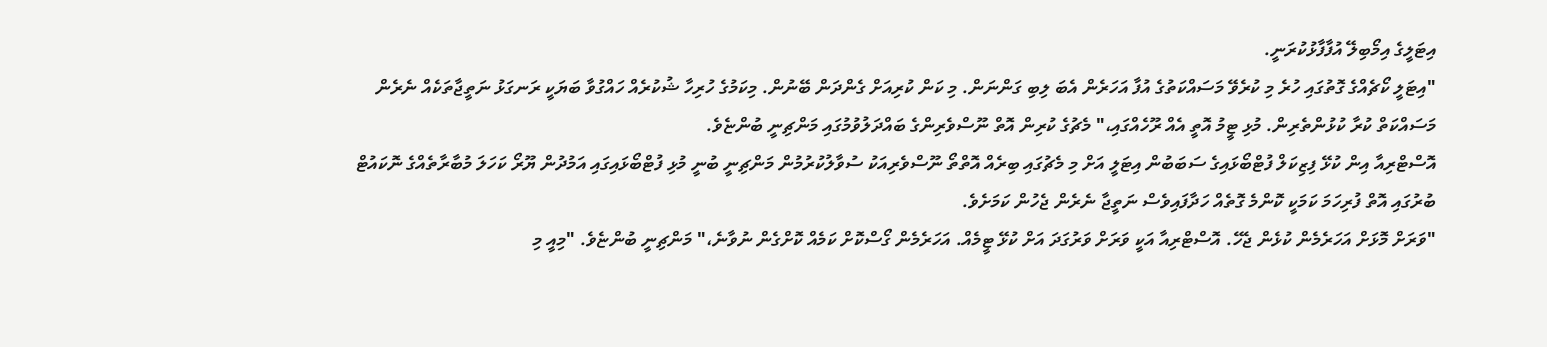އިޓަލީގެ އިމޯބިލޭ އުފާފާޅުކުރަނީ.
"އިޓަލީ ކޯޗެއްގެ ގޮތުގައި ހުރެ މި ކުރެވޭ މަސައްކަތުގެ އުފާ އަހަރެން އެބަ ލިބި ގަންނަން. މި ކަން ކުރިއަށް ގެންދަން ބޭނުން. މިކަމުގެ ހުރިހާ ޝުކުރެއް ހައްގުވާ ބަޔަކީ ރަނގަޅު ނަތީޖާތަކެއް ނެރެން މަސައްކަތް ކުރާ ކުޅުންތެރިން. މުޅި ޓީމު އޮތީ އެއް ރޫހެއްގައި،" މެޗުގެ ކުރިން އޮތް ނޫސްވެރިންގެ ބައްދަލުވުމުގައި މަންޗިނީ ބުންޏެވެ.
އޮސްޓްރިއާ އިން ކުޅޭ ފިޒިކަލް ފުޓްބޯޅައިގެ ސަބަބުން އިޓަލީ އަށް މި މެޗުގައި ބިރެއް އޮތްތޯ ނޫސްވެރިއަކު ސުވާލުކުރުމުން މަންޗިނީ ބުނީ މުޅި ފުޓްބޯޅައިގައި އަމުދުން ޔޫރޯ ކަހަލަ މުބާރާތެއްގެ ނޮކައުޓް ބުރުގައި އޮތް ފުރިހަމަ ކަމަކީ ކޮންމެ ގޮތެއް ހަދާފައިވެސް ނަތީޖާ ނެރެން ޖެހުން ކަމަށެވެ.
"ވަރަށް މޮޅަށް އަހަރެމެން ކުޅެން ޖެހޭ. އޮސްޓްރިއާ އަކީ ވަރަށް ވަރުގަދަ އަށް ކުޅޭ ޓީމެއް. އަހަރެމެން ގޯސްކޮށް ކަމެއް ކޮށްގެން ނުވާނެ،" މަންޗިނީ ބުންޏެވެ. "މިއީ މި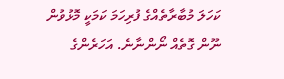ކަހަލަ މުބާރާތެއްގެ ފުރިހަމަ ކަމަކީ މޮޅުވުން ނޫން ގޮތެއް ނޯންނާނެ. އަހަރެންގެ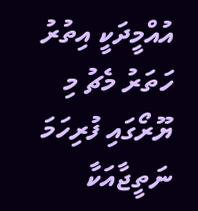އުއްމީދަކީ އިތުރު ހަތަރު މެޗު މި ޔޫރޯގައި ފުރިހަމަ ނަތީޖާއަކާ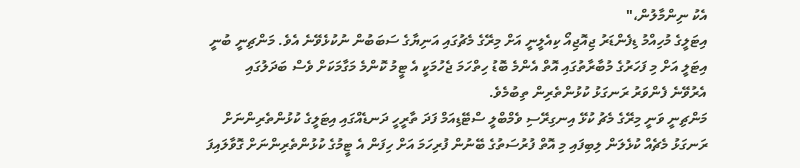އެކު ނިންމާލުން،"
އިޓަލީގެ މުހިއްމު ޑިފެންޑަރު ޖިއޮޖިއޯ ކިއެލީނީ އަށް މިރޭގެ މެޗުގައި އަނިޔާގެ ސަބަބުން ނުކުޅެވޭނެ އެވެ. މަންޗިނީ ބުނީ އިޓަލީ އަށް މި ފަހަރުގެ މުބާރާތުގައި އޮތް އެންމެ ބޮޑު ހިތްހަމަ ޖެހުމަކީ އެ ޓީމު ކޮންމެ މަގާމަކަށް ވެސް ބަދަލުގައި އެރުވޭނެ ފެންވަރު ރަނގަޅު ކުޅުންތެރިން ތިބުމެވެ.
މަންޗިނީ ވަނީ މިރޭގެ މެޗު ކުޅޭ އިނގިރޭސި ވެމްބްލީ ސްޓޭޑިއަމް ފަދަ ތާރީހީ ދަނޑެއްގައި އިޓަލީގެ ކުޅުންތެރިންނަށް ރަނގަޅު މެޗެއް ކުޅެލަން ލިބިފައި މި އޮތް ފުރުސަތުގެ ބޭނުން ފުރިހަމަ އަށް ހިފަން އެ ޓީމުގެ ކުޅުންތެރިންނަށް ގޮވާލައިފަ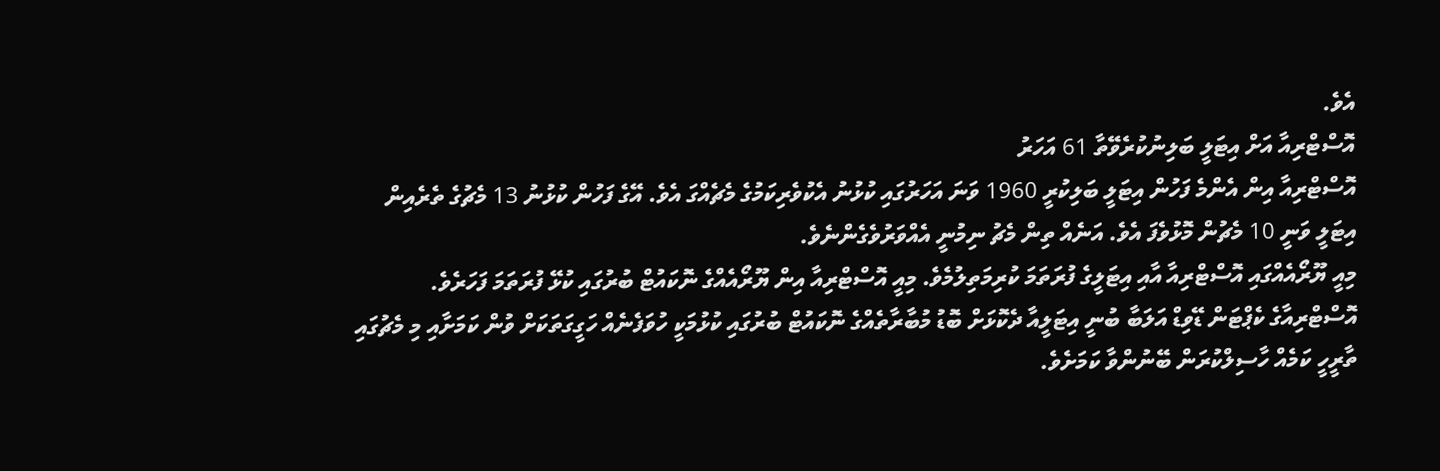އެވެ.
އޮސްޓްރިއާ އަށް އިޓަލީ ބަލިނުކުރެވޭތާ 61 އަހަރު
އޮސްޓްރިއާ އިން އެންމެ ފަހުން އިޓަލީ ބަލިކުރީ 1960 ވަނަ އަހަރުގައި ކުޅުނު އެކުވެރިކަމުގެ މެޗެއްގަ އެވެ. އޭގެ ފަހުން ކުޅުނު 13 މެޗުގެ ތެރެއިން އިޓަލީ ވަނީ 10 މެޗުން މޮޅުވެފަ އެވެ. އަނެއް ތިން މެޗު ނިމުނީ އެއްވަރުވެގެންނެވެ.
މިއީ ޔޫރޯއެއްގައި އޮސްޓްރިއާ އާއި އިޓަލީގެ ފުރަތަމަ ކުރިމަތިލުމެވެ. މިއީ އޮސްޓްރިއާ އިން ޔޫރޯއެއްގެ ނޮކައުޓް ބުރުގައި ކުޅޭ ފުރަތަމަ ފަހަރެވެ.
އޮސްޓްރިއާގެ ކެޕްޓަން ޑޭވިޑް އަލަބާ ބުނީ އިޓަލީއާ ދެކޮޅަށް ބޮޑު މުބާރާތެއްގެ ނޮކައުޓް ބުރުގައި ކުޅުމަކީ ހުވަފެނެއް ހަގީގަތަކަށް ވުން ކަމަށާއި މި މެޗުގައި ތާރީހީ ކަމެއް ހާސިލްކުރަން ބޭނުންވާ ކަމަށެވެ.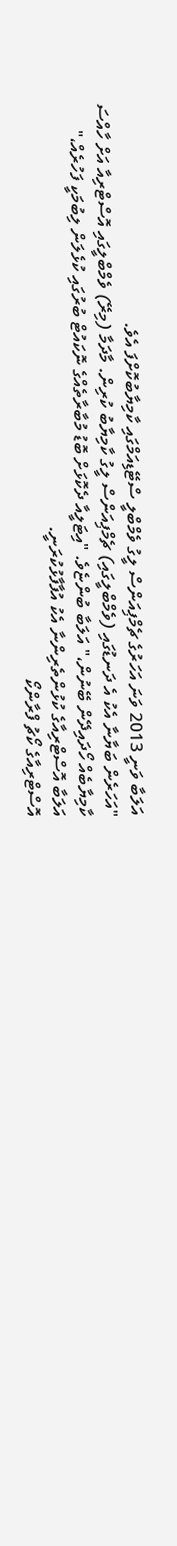އަލަބާ ވަނީ 2013 ވަނަ އަހަރުގެ ޗެމްޕިއަންސް ލީގު ވެމްބްލީ ސްޓޭޑިއަމްގައި ކާމިޔާބުކޮށްފަ އެވެ.
"އަހަރެން ބަޔާނާ އެކު އެ ދަނޑުގައި (ވެމްބްލީގައި) ޗެމްޕިއަންސް ލީގު ކާމިޔާބު ކުރިން. މާދަމާ (މިރޭ) ވެމްބްލީގައި އޮސްޓްރިއާ އަށް ހާއްސަ ކާމިޔާބެއް ހޯދައިދޭން ބޭނުން،" އަލަބާ ބުންޏެވެ. "އިޓަލީއާ ދެކޮޅަށް ބޮޑު މުބާރާތެއްގެ ނޮކައުޓް ބުރުގައި ކުޅެލަން ލިބުމަކީ ފަހުރެއް،"
އަލަބާ އޮސްޓްރިއާގެ ކުޅުންތެރިންނާ އެކު އުފާފާޅުކުރަނީ.
އޮސްޓްރިއާގެ ކޯޗު ފްރާންކޯ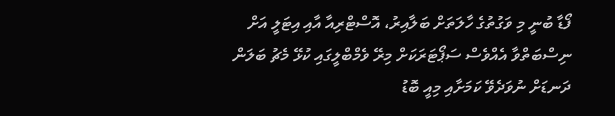ފޯޑާ ބުނީ މި ވަގުތުގެ ހާލަތަށް ބަލާއިރު، އޮސްޓްރިއާ އާއި އިޓަލީ އަށް ނިސްބަތްވާ އެއްވެސް ސަޕޯޓަރަކަށް މިރޭ ވެމްބްލީގައި ކުޅޭ މެޗު ބަލަން ދަނޑަށް ނުވަދެވޭ ކަމަށާއި މިއީ ބޮޑު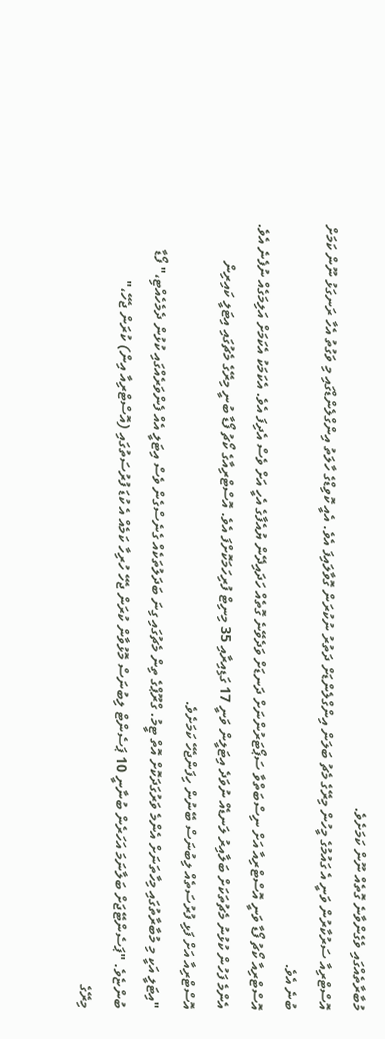މުބާރާތެއްގައި ވެގެންވާނެ ގޮތެއް ނޫން ކަމަށެވެ.
އޮސްޓްރިއާ ސަރުކާރުން ވަނީ އެ ގައުމުގެ މީހުން މިރޭގެ މެޗު ބަލަން އިންގްލެންޑަށް ދަތުރު ނުކުރަން ގޮވާލައިފަ އެވެ. އެއީ ކޮވިޑްގެ ހާލަތު އިންގްލެންޑްގައި މި ވަގުތު އެހާ ރަނގަޅު ނޫން ކަމަށް ބުނެ އެވެ.
އޮސްޓްރިއާ ކޯޗު ފޯޑާ ވަނީ އޮސްޓްރިއާ އަށް ނިސްބަތްވާ ސަޕޯޓަރުންނަށް ދަނޑަށް ވަދެވޭނެ ގޮތެއް ހަދައިދޭން ޔުއެފާގެ އެހީ އަށް ވެސް އެދިފަ އެވެ. އެކަމަކު އެކަމަށް އަލިމަގެއް ނުފެނެ އެވެ.
އެންމެ ފަހުން ކުޅުނު މެޗުތަކަށް ބަލާއިރު ލަނޑެއް ނުވަދެ އިޓަލީން ވަނީ 17 ގަޑިއިރާއި 35 މިނިޓް ފުރިހަމަކޮށްފަ އެވެ. އޮސްޓްރިއާގެ ކޯޗު ފޯޑާ ބުނީ މިރޭގެ މެޗުގައި އިޓަލީ ކައިރިން އޮސްޓްރިއާ އަށް ފަޅި ފުރުސަތެއް ލިބުނަސް ބޭނުން ހިފަންޖެހޭ ކަމަށެވެ.
"އިޓަލީ އަކީ މި މުބާރާތުގައި މިހާތަނަށް އެންމެ ވަރުގަދަކޮށް އޮތް ޓީމު. ގްރޫޕްގެ ތިން މެޗުގައި ގިނަ ބަދަލުތަކެއް ގެނެސްގެން ވެސް އިޓަލީ އެއް ފެންވަރެއްގައި ކުޅުން ދެމެހެއްޓި،" ފޯޑާ ބުންޏެވެ. "ޕަސެންޓޭޖަށް ބަލާނަމަ އަހަރެން ބުނާނީ 10 ޕަސެންޓް ލިބުނަސް މޮޅުވާން ކުރަން ޖެހޭ ހުރިހާ ކަމެއް އެ ކުޑަ ފުރުސަތުގައި (އޮސްޓްރިއާ އިން) ކުރަން ޖެހޭ،"
މިރޭގެ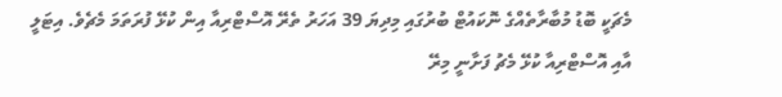މެޗަކީ ބޮޑު މުބާރާތެއްގެ ނޮކައުޓް ބުރުގައި މިދިޔަ 39 އަހަރު ތެރޭ އޮސްޓްރިއާ އިން ކުޅޭ ފުރަތަމަ މެޗެވެ. އިޓަލީ އާއި އޮސްޓްރިއާ ކުޅޭ މެޗު ފަށާނީ މިރޭ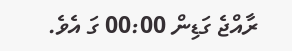ރާއްޖެ ގަޑިން 00:00 ގަ އެވެ.